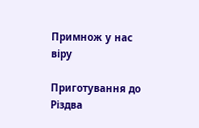Примнож у нас віру

Приготування до Різдва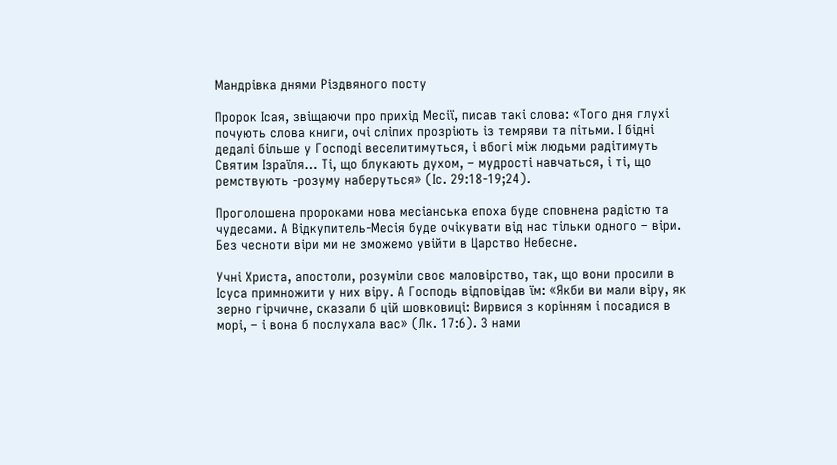Мандрівка днями Різдвяного посту

Пророк Ісая, звіщаючи про прихід Месії, писав такі слова: «Того дня глухі почують слова книги, очі сліпих прозріють із темряви та пітьми. І бідні дедалі більше у Господі веселитимуться, і вбогі між людьми радітимуть Святим Ізраїля… Ті, що блукають духом, – мудрості навчаться, і ті, що ремствують -розуму наберуться» (Іс. 29:18-19;24).

Проголошена пророками нова месіанська епоха буде сповнена радістю та чудесами. А Відкупитель-Месія буде очікувати від нас тільки одного – віри. Без чесноти віри ми не зможемо увійти в Царство Небесне.

Учні Христа, апостоли, розуміли своє маловірство, так, що вони просили в Ісуса примножити у них віру. А Господь відповідав їм: «Якби ви мали віру, як зерно гірчичне, сказали б цій шовковиці: Вирвися з корінням і посадися в морі, – і вона б послухала вас» (Лк. 17:6). З нами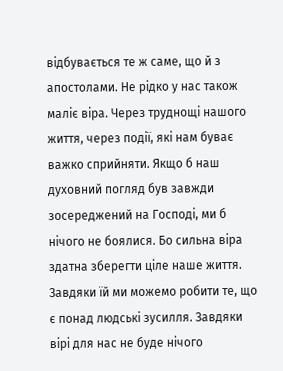відбувається те ж саме, що й з апостолами. Не рідко у нас також маліє віра. Через труднощі нашого життя, через події, які нам буває важко сприйняти. Якщо б наш духовний погляд був завжди зосереджений на Господі, ми б нічого не боялися. Бо сильна віра здатна зберегти ціле наше життя. Завдяки їй ми можемо робити те, що є понад людські зусилля. Завдяки вірі для нас не буде нічого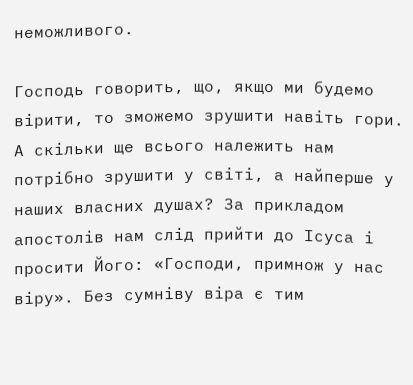неможливого.

Господь говорить, що, якщо ми будемо вірити, то зможемо зрушити навіть гори. А скільки ще всього належить нам потрібно зрушити у світі, а найперше у наших власних душах? За прикладом апостолів нам слід прийти до Ісуса і просити Його: «Господи, примнож у нас віру». Без сумніву віра є тим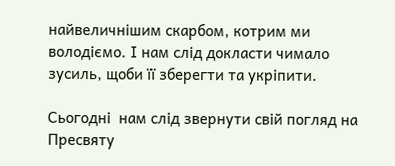найвеличнішим скарбом, котрим ми володіємо. І нам слід докласти чимало зусиль, щоби її зберегти та укріпити.

Сьогодні  нам слід звернути свій погляд на Пресвяту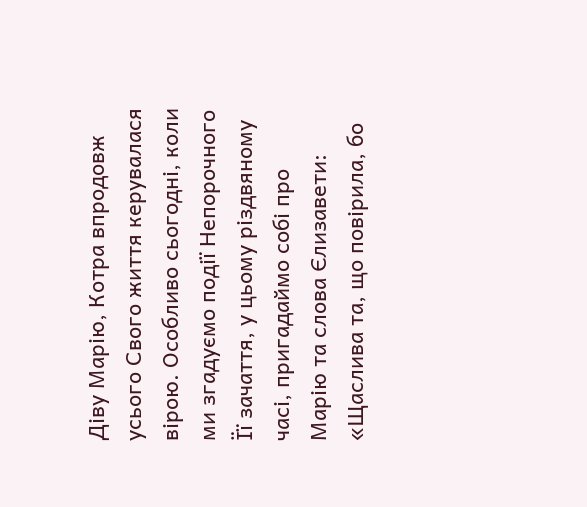Діву Марію, Котра впродовж усього Свого життя керувалася вірою. Особливо сьогодні, коли ми згадуємо події Непорочного Її зачаття, у цьому різдвяному часі, пригадаймо собі про Марію та слова Єлизавети: «Щаслива та, що повірила, бо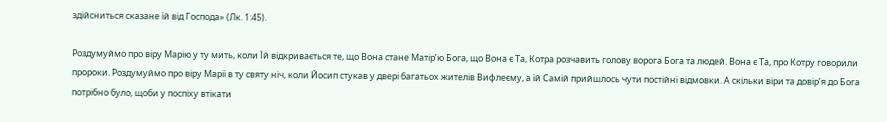здійсниться сказане їй від Господа» (Лк. 1:45).

Роздумуймо про віру Марію у ту мить, коли Їй відкривається те, що Вона стане Матір’ю Бога, що Вона є Та, Котра розчавить голову ворога Бога та людей. Вона є Та, про Котру говорили пророки. Роздумуймо про віру Марії в ту святу ніч, коли Йосип стукав у двері багатьох жителів Вифлеєму, а їй Самій прийшлось чути постійні відмовки. А скільки віри та довір’я до Бога потрібно було, щоби у поспіху втікати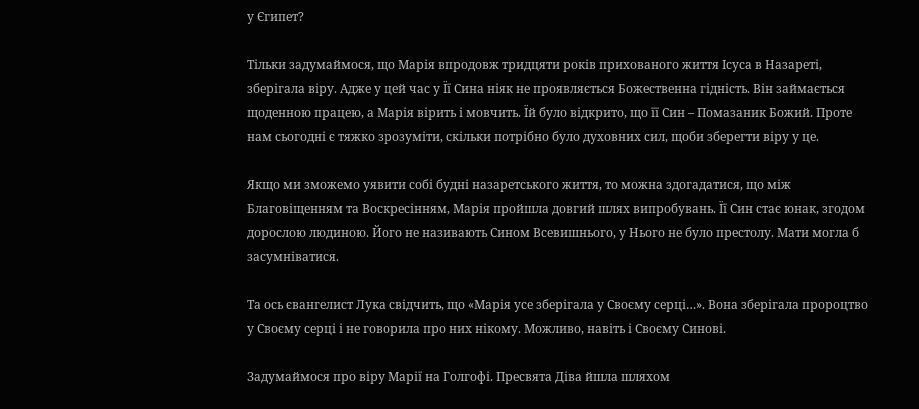у Єгипет?

Тільки задумаймося, що Марія впродовж тридцяти років прихованого життя Ісуса в Назареті, зберігала віру. Адже у цей час у Її Сина ніяк не проявляється Божественна гідність. Він займається щоденною працею, а Марія вірить і мовчить. Їй було відкрито, що її Син – Помазаник Божий. Проте нам сьогодні є тяжко зрозуміти, скільки потрібно було духовних сил, щоби зберегти віру у це.

Якщо ми зможемо уявити собі будні назаретського життя, то можна здогадатися, що між Благовіщенням та Воскресінням, Марія пройшла довгий шлях випробувань. Її Син стає юнак, згодом дорослою людиною. Його не називають Сином Всевишнього, у Нього не було престолу. Мати могла б засумніватися.

Та ось євангелист Лука свідчить, що «Марія усе зберігала у Своєму серці…». Вона зберігала пророцтво у Своєму серці і не говорила про них нікому. Можливо, навіть і Своєму Синові.

Задумаймося про віру Марії на Голгофі. Пресвята Діва йшла шляхом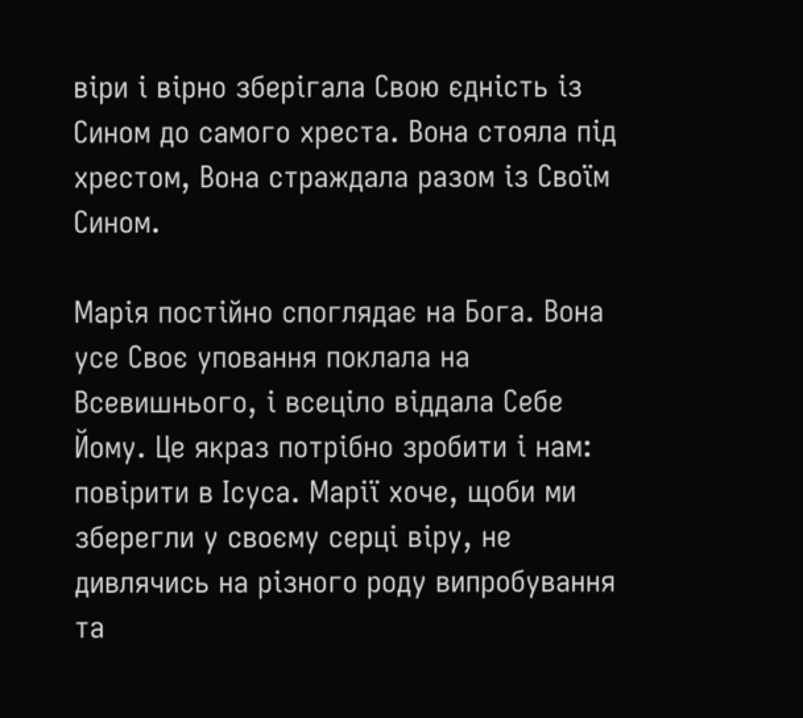віри і вірно зберігала Свою єдність із Сином до самого хреста. Вона стояла під хрестом, Вона страждала разом із Своїм Сином.

Марія постійно споглядає на Бога. Вона усе Своє уповання поклала на Всевишнього, і всеціло віддала Себе Йому. Це якраз потрібно зробити і нам: повірити в Ісуса. Марії хоче, щоби ми зберегли у своєму серці віру, не дивлячись на різного роду випробування та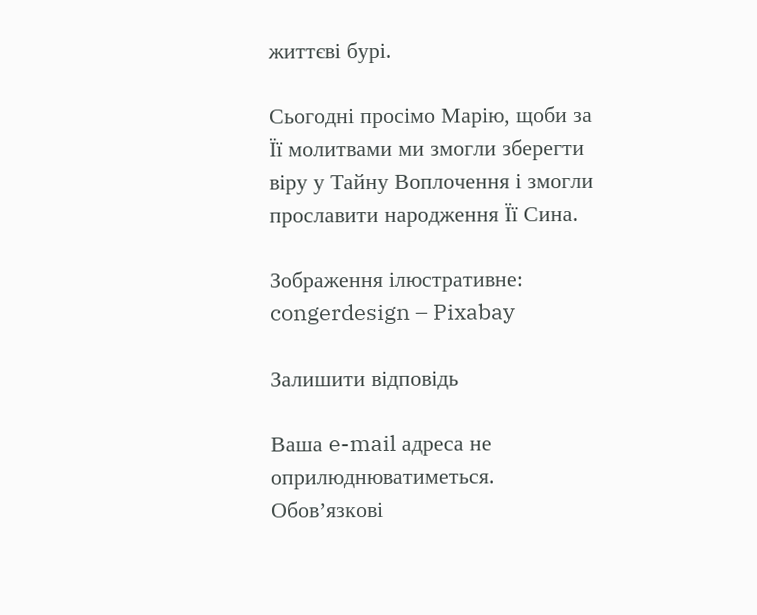життєві бурі.

Сьогодні просімо Марію, щоби за Її молитвами ми змогли зберегти віру у Тайну Воплочення і змогли прославити народження Її Сина.

Зображення ілюстративне: congerdesign – Pixabay

Залишити відповідь

Ваша e-mail адреса не оприлюднюватиметься. Обов’язкові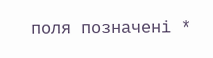поля позначені *